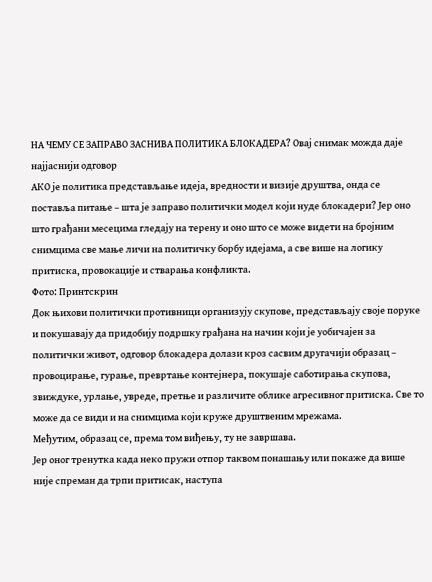НА ЧЕМУ СЕ ЗАПРАВО ЗАСНИВА ПОЛИТИКА БЛОКАДЕРА? Овај снимак можда даје најјаснији одговор
АКО је политика представљање идеја, вредности и визије друштва, онда се поставља питање – шта је заправо политички модел који нуде блокадери? Јер оно што грађани месецима гледају на терену и оно што се може видети на бројним снимцима све мање личи на политичку борбу идејама, а све више на логику притиска, провокације и стварања конфликта.
Фото: Принтскрин
Док њихови политички противници организују скупове, представљају своје поруке и покушавају да придобију подршку грађана на начин који је уобичајен за политички живот, одговор блокадера долази кроз сасвим другачији образац – провоцирање, гурање, превртање контејнера, покушаје саботирања скупова, звиждуке, урлање, увреде, претње и различите облике агресивног притиска. Све то може да се види и на снимцима који круже друштвеним мрежама.
Међутим, образац се, према том виђењу, ту не завршава.
Јер оног тренутка када неко пружи отпор таквом понашању или покаже да више није спреман да трпи притисак, наступа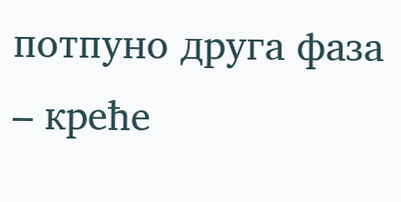потпуно друга фаза – креће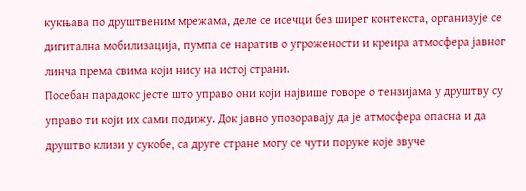кукњава по друштвеним мрежама, деле се исечци без ширег контекста, организује се дигитална мобилизација, пумпа се наратив о угрожености и креира атмосфера јавног линча према свима који нису на истој страни.
Посебан парадокс јесте што управо они који највише говоре о тензијама у друштву су управо ти који их сами подижу. Док јавно упозоравају да је атмосфера опасна и да друштво клизи у сукобе, са друге стране могу се чути поруке које звуче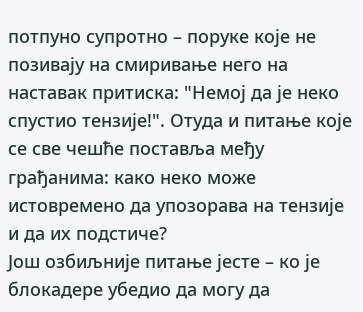потпуно супротно – поруке које не позивају на смиривање него на наставак притиска: "Немој да је неко спустио тензије!". Отуда и питање које се све чешће поставља међу грађанима: како неко може истовремено да упозорава на тензије и да их подстиче?
Још озбиљније питање јесте – ко је блокадере убедио да могу да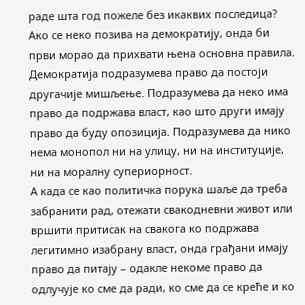раде шта год пожеле без икаквих последица?
Ако се неко позива на демократију, онда би први морао да прихвати њена основна правила. Демократија подразумева право да постоји другачије мишљење. Подразумева да неко има право да подржава власт, као што други имају право да буду опозиција. Подразумева да нико нема монопол ни на улицу, ни на институције, ни на моралну супериорност.
А када се као политичка порука шаље да треба забранити рад, отежати свакодневни живот или вршити притисак на свакога ко подржава легитимно изабрану власт, онда грађани имају право да питају – одакле некоме право да одлучује ко сме да ради, ко сме да се креће и ко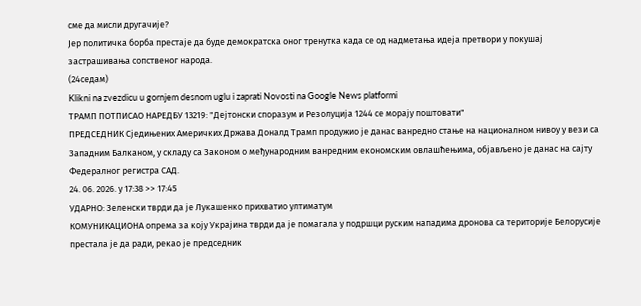сме да мисли другачије?
Јер политичка борба престаје да буде демократска оног тренутка када се од надметања идеја претвори у покушај застрашивања сопственог народа.
(24седам)
Klikni na zvezdicu u gornjem desnom uglu i zaprati Novosti na Google News platformi
ТРАМП ПОТПИСАО НАРЕДБУ 13219: "Дејтонски споразум и Резолуција 1244 се морају поштовати"
ПРЕДСЕДНИК Сједињених Америчких Држава Доналд Трамп продужио је данас ванредно стање на националном нивоу у вези са Западним Балканом, у складу са Законом о међународним ванредним економским овлашћењима, објављено је данас на сајту Федералног регистра САД.
24. 06. 2026. у 17:38 >> 17:45
УДАРНО: Зеленски тврди да је Лукашенко прихватио ултиматум
КОМУНИКАЦИОНА опрема за коју Украјина тврди да је помагала у подршци руским нападима дронова са територије Белорусије престала је да ради, рекао је председник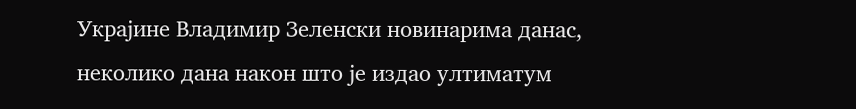Украјине Владимир Зеленски новинарима данас, неколико дана након што је издао ултиматум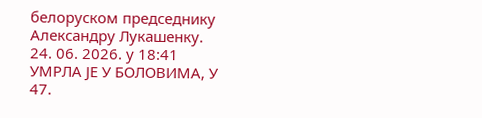белоруском председнику Александру Лукашенку.
24. 06. 2026. у 18:41
УМРЛА ЈЕ У БОЛОВИМА, У 47.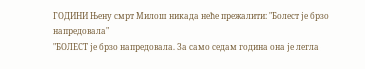ГОДИНИ Њену смрт Милош никада неће прежалити: "Болест је брзо напредовала"
"БОЛЕСТ је брзо напредовала. За само седам година она је легла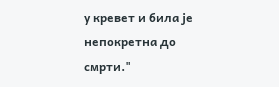у кревет и била је непокретна до смрти."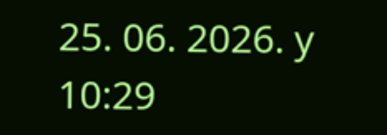25. 06. 2026. у 10:29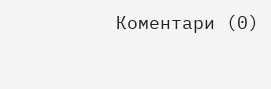Коментари (0)